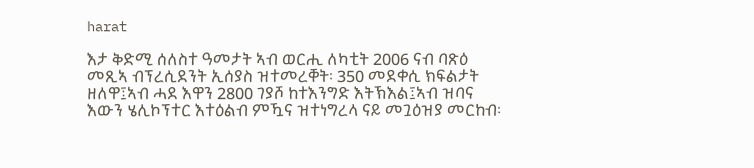harat

እታ ቅድሚ ሰለስተ ዓመታት ኣብ ወርሒ ለካቲት 2006 ናብ ባጽዕ መጺኣ ብፕረሲደንት ኢሰያስ ዝተመረቐት፡ 350 መደቀሲ ክፍልታት ዘለዋ፤ኣብ ሓደ እዋን 2800 ገያሾ ከተእንግድ እትኽእል፤ኣብ ዝባና እውን ሄሊኮፕተር እተዕልብ ምዃና ዝተነግረላ ናይ መጓዕዝያ መርከብ፡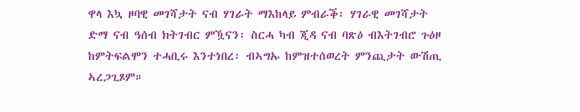ዋላ እኳ ዞባዊ መገሻታት ናብ ሃገራት ማእከላይ ምብራቕ፡ ሃገራዊ መገሻታት ድማ ናብ ዓሰብ ክትገብር ምዃናን፡ ስርሓ ካብ ጂዳ ናብ ባጽዕ ብእትገብሮ ጉዕዞ ከምትፍልሞን ተሓቢሩ እንተነበረ፡ ብኣግኡ ከምዝተሰወረት ምንጪታት ውሽጢ ኣረጋጊጾም።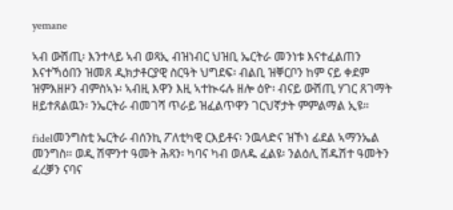yemane

ኣብ ውሽጢ፡ እንተላይ ኣብ ወጻኢ ብዝነብር ህዝቢ ኤርትራ መንነቱ እናተፈልጠን እናተኻዕበን ዝመጸ ዲክታቶርያዊ ስርዓት ህግደፍ፡ ብልቢ ዝቐርቦን ከም ናይ ቀደም ዝምእዘዞን ብምስኣኑ፡ ኣብዚ እዋን እዚ ኣተኲሩሉ ዘሎ ዕዮ፡ ብናይ ውሽጢ ሃገር ጸገማት ዘይተጸልዉን፡ ንኤርትራ ብመገሻ ጥራይ ዝፈልጥዋን ገርህኛታት ምምልማል ኢዩ።

fidelመንግስቲ ኤርትራ ብሰንኪ ፖለቲካዊ ርእይቶና፡ ንዉላድና ዝኾነ ፊደል ኣማንኤል መንግስ፡፡ ወዲ ሽሞንተ ዓመት ሕጻን፡ ካባና ካብ ወለዱ ፈልዩ፡ ንልዕሊ ሽዱሽተ ዓመትን ፈረቓን ናባና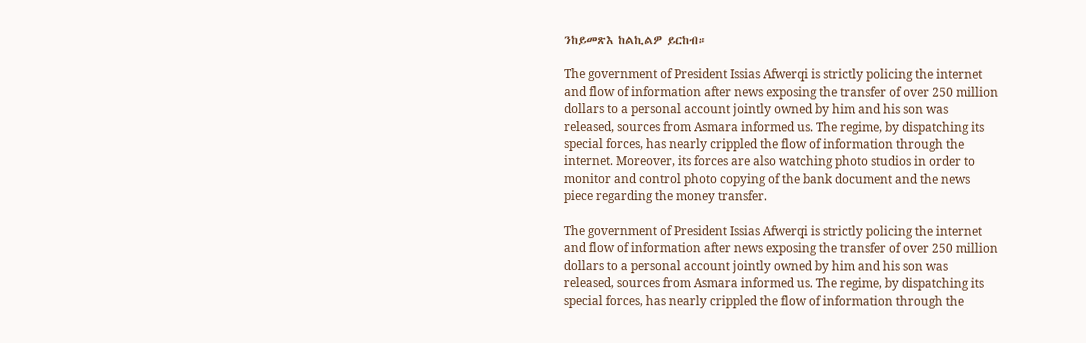ንከይመጽእ ከልኪልዎ ይርከብ።

The government of President Issias Afwerqi is strictly policing the internet and flow of information after news exposing the transfer of over 250 million dollars to a personal account jointly owned by him and his son was released, sources from Asmara informed us. The regime, by dispatching its special forces, has nearly crippled the flow of information through the internet. Moreover, its forces are also watching photo studios in order to monitor and control photo copying of the bank document and the news piece regarding the money transfer.

The government of President Issias Afwerqi is strictly policing the internet and flow of information after news exposing the transfer of over 250 million dollars to a personal account jointly owned by him and his son was released, sources from Asmara informed us. The regime, by dispatching its special forces, has nearly crippled the flow of information through the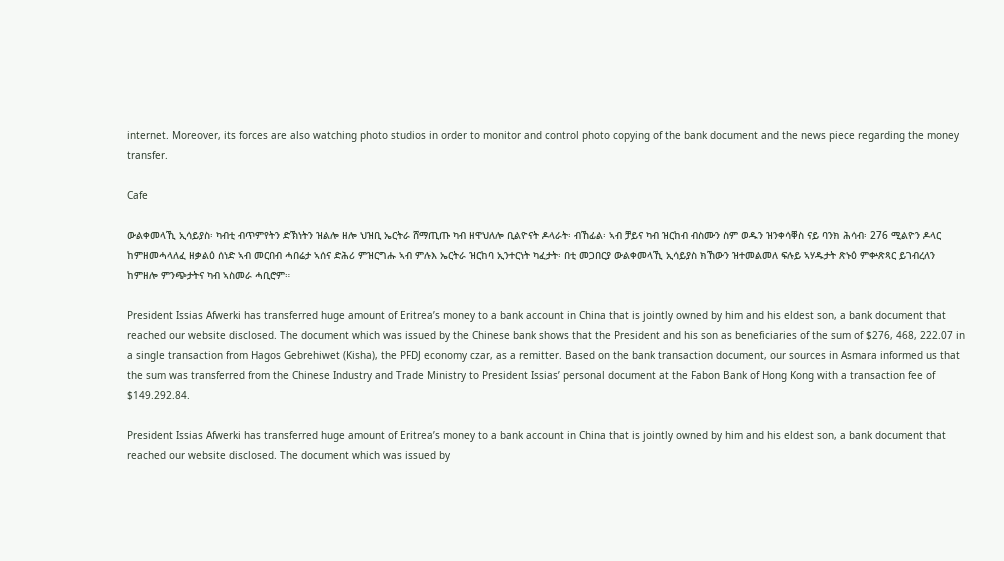internet. Moreover, its forces are also watching photo studios in order to monitor and control photo copying of the bank document and the news piece regarding the money transfer.

Cafe

ውልቀመላኺ ኢሳይያስ፡ ካብቲ ብጥምየትን ድኽነትን ዝልሎ ዘሎ ህዝቢ ኤርትራ ሸማጢጡ ካብ ዘዋህለሎ ቢልዮናት ዶላራት፡ ብኸፊል፡ ኣብ ቻይና ካብ ዝርከብ ብስሙን ስም ወዱን ዝንቀሳቐስ ናይ ባንክ ሕሳብ፡ 276 ሚልዮን ዶላር ከምዘመሓላለፈ ዘቃልዕ ሰነድ ኣብ መርበብ ሓበሬታ ኣሰና ድሕሪ ምዝርግሑ ኣብ ምሉእ ኤርትራ ዝርከባ ኢንተርነት ካፈታት፡ በቲ መጋበርያ ውልቀመላኺ ኢሳይያስ ክኸውን ዝተመልመለ ፍሉይ ኣሃዱታት ጽኑዕ ምቍጽጻር ይገብረለን ከምዘሎ ምንጭታትና ካብ ኣስመራ ሓቢሮም።

President Issias Afwerki has transferred huge amount of Eritrea’s money to a bank account in China that is jointly owned by him and his eldest son, a bank document that reached our website disclosed. The document which was issued by the Chinese bank shows that the President and his son as beneficiaries of the sum of $276, 468, 222.07 in a single transaction from Hagos Gebrehiwet (Kisha), the PFDJ economy czar, as a remitter. Based on the bank transaction document, our sources in Asmara informed us that the sum was transferred from the Chinese Industry and Trade Ministry to President Issias’ personal document at the Fabon Bank of Hong Kong with a transaction fee of $149.292.84.

President Issias Afwerki has transferred huge amount of Eritrea’s money to a bank account in China that is jointly owned by him and his eldest son, a bank document that reached our website disclosed. The document which was issued by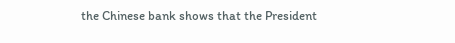the Chinese bank shows that the President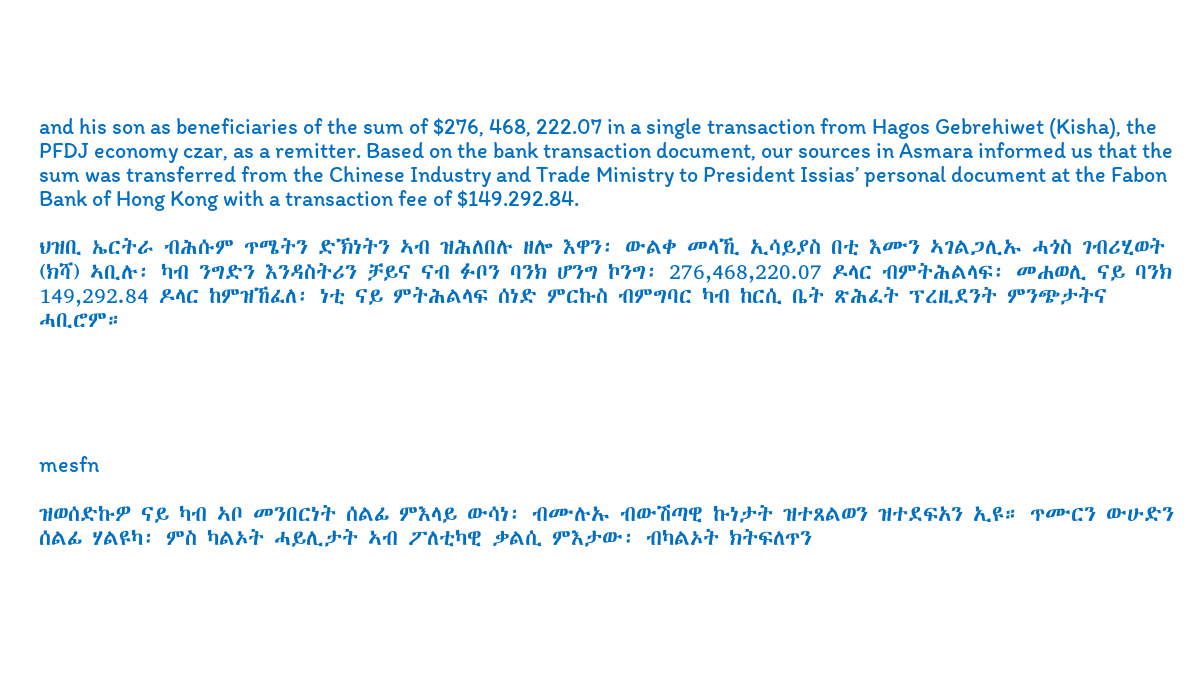and his son as beneficiaries of the sum of $276, 468, 222.07 in a single transaction from Hagos Gebrehiwet (Kisha), the PFDJ economy czar, as a remitter. Based on the bank transaction document, our sources in Asmara informed us that the sum was transferred from the Chinese Industry and Trade Ministry to President Issias’ personal document at the Fabon Bank of Hong Kong with a transaction fee of $149.292.84.

ህዝቢ ኤርትራ ብሕሱም ጥሜትን ድኽነትን ኣብ ዝሕለበሉ ዘሎ እዋን፡ ውልቀ መላኺ ኢሳይያስ በቲ እሙን ኣገልጋሊኡ ሓጎስ ገብሪሂወት (ክሻ) ኣቢሉ፡ ካብ ንግድን እንዳስትሪን ቻይና ናብ ፉቦን ባንክ ሆንግ ኮንግ፡ 276,468,220.07 ዶላር ብምትሕልላፍ፡ መሐወሊ ናይ ባንክ 149,292.84 ዶላር ከምዝኸፈለ፡ ነቲ ናይ ምትሕልላፍ ሰነድ ምርኩስ ብምግባር ካብ ከርሲ ቤት ጽሕፈት ፕረዚደንት ምንጭታትና ሓቢሮም።





mesfn

ዝወሰድኩዎ ናይ ካብ ኣቦ መንበርነት ሰልፊ ምእላይ ውሳነ፡ ብሙሉኡ ብውሽጣዊ ኩነታት ዝተጸልወን ዝተደፍአን ኢዩ። ጥሙርን ውሁድን ሰልፊ ሃልዩካ፡ ምስ ካልኦት ሓይሊታት ኣብ ፖለቲካዊ ቃልሲ ምእታው፡ ብካልኦት ክትፍለጥን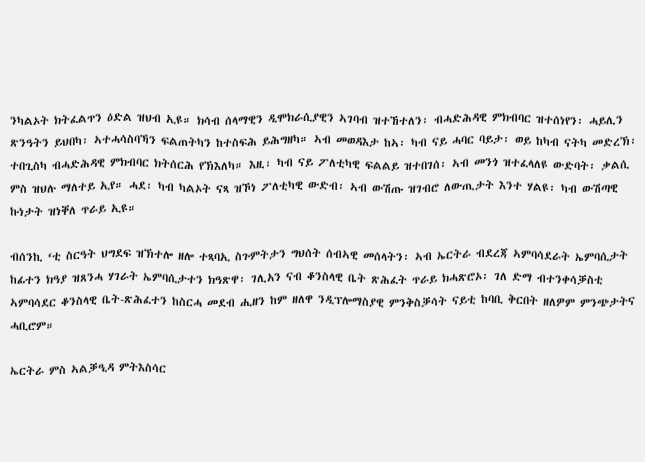ንካልኦት ክትፈልጥን ዕድል ዝህብ ኢዩ። ክሳብ ሰላማዊን ዲሞክራሲያዊን ኣገባብ ዝተኸተለን፡ ብሓድሕዳዊ ምክብባር ዝተሰነየን፡ ሓይሊን ጽንዓትን ይህበካ፡ ኣተሓሳስባኻን ፍልጠትካን ከተስፍሕ ይሕግዘካ። ኣብ መወዳእታ ከኣ፡ ካብ ናይ ሓባር ባይታ፡ ወይ ከካብ ናትካ መድረኽ፡ ተበጊስካ ብሓድሕዳዊ ምክብባር ክትሰርሕ የኽእለካ። እዚ፡ ካብ ናይ ፖለቲካዊ ፍልልይ ዝተበገሰ፡ ኣብ መንጎ ዝተፈላለዩ ውድባት፡ ቃልሲ ምስ ዝህሉ ማለተይ ኢየ። ሓደ፡ ካብ ካልኦት ናጻ ዝኾነ ፖለቲካዊ ውድብ፡ ኣብ ውሽጡ ዝገብሮ ለውጢታት እንተ ሃልዩ፡ ካብ ውሽጣዊ ኩነታት ዝነቐለ ጥራይ ኢዩ።

ብሰንኪ ‘ቲ ስርዓት ህግደፍ ዝኽተሎ ዘሎ ተጻባኢ ስጉምትታን ግህሰት ሰብኣዊ መሰላትን፡ ኣብ ኤርትራ ብደረጃ ኣምባሳደራት ኤምባሲታት ከፊተን ክዓያ ዝጸንሓ ሃገራት ኤምባሲታተን ክዓጽዋ፡ ገሊአን ናብ ቆንስላዊ ቤት ጽሕፈት ጥራይ ክሓጽሮኦ፡ ገለ ድማ ብተንቀሳቓስቲ ኣምባሳደር ቆንስላዊ ቤት-ጽሕፈተን ከስርሓ መደብ ሒዘን ከም ዘለዋ ንዲፕሎማስያዊ ምንቅስቓሳት ናይቲ ከባቢ ቅርበት ዘለዎም ምንጭታትና ሓቢሮም።

ኤርትራ ምስ ኣልቓዒዳ ምትእስሳር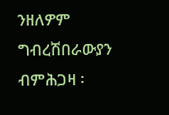ንዘለዎም ግብረሽበራውያን ብምሕጋዛ ፡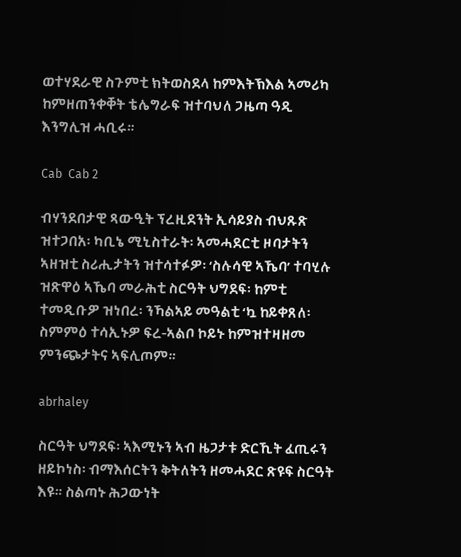ወተሃደራዊ ስጉምቲ ክትወስደላ ከምእትኽእል ኣመሪካ ከምዘጠንቀቐት ቴሌግራፍ ዝተባህለ ጋዜጣ ዓዲ እንግሊዝ ሓቢሩ።

Cab  Cab 2

ብሃንደበታዊ ጻውዒት ፕረዚደንት ኢሳይያስ ብህጹጽ ዝተጋበአ፡ ካቢኔ ሚኒስተራት፡ ኣመሓደርቲ ዞባታትን ኣዘዝቲ ስሪሒታትን ዝተሳተፉዎ፡ ‘ስሉሳዊ ኣኼባ’ ተባሂሉ ዝጽዋዕ ኣኼባ መራሕቲ ስርዓት ህግደፍ፡ ከምቲ ተመዲቡዎ ዝነበረ፡ ንኻልኣይ መዓልቲ ‘ኳ ከይቀጸለ፡ ስምምዕ ተሳኢኑዎ ፍረ-ኣልቦ ኮይኑ ከምዝተዛዘመ ምንጭታትና ኣፍሊጦም።

abrhaley

ስርዓት ህግደፍ፡ ኣእሚኑን ኣብ ዜጋታቱ ድርኺት ፈጢሩን ዘይኮነስ፡ ብማእሰርትን ቅትለትን ዘመሓደር ጽዩፍ ስርዓት እዩ። ስልጣኑ ሕጋውነት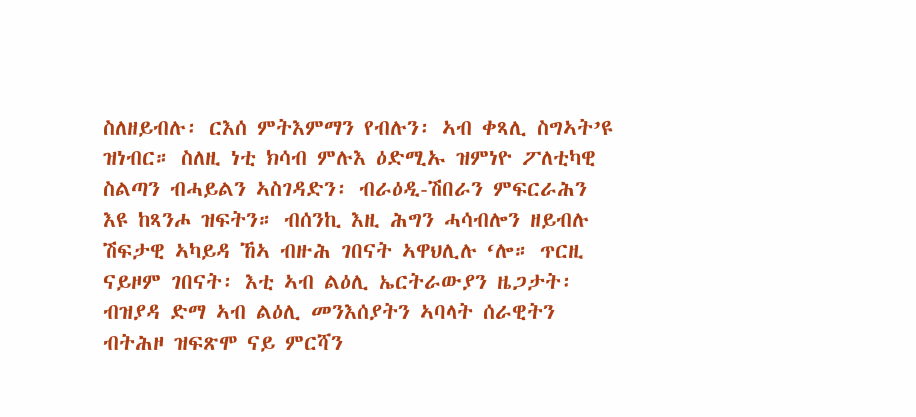ስለዘይብሉ፡ ርእሰ ምትእምማን የብሉን፡ ኣብ ቀጻሊ ስግኣት’ዩ ዝነብር። ስለዚ ነቲ ክሳብ ምሉእ ዕድሚኡ ዝምነዮ ፖለቲካዊ ስልጣን ብሓይልን ኣስገዳድን፡ ብራዕዲ-ሽበራን ምፍርራሕን እዩ ከጻንሖ ዝፍትን። ብሰንኪ እዚ ሕግን ሓሳብሎን ዘይብሉ ሽፍታዊ ኣካይዳ ኸኣ ብዙሕ ገበናት ኣዋህሊሉ ‘ሎ። ጥርዚ ናይዞም ገበናት፡ እቲ ኣብ ልዕሊ ኤርትራውያን ዜጋታት፡ ብዝያዳ ድማ ኣብ ልዕሊ መንእሰያትን ኣባላት ሰራዊትን ብትሕዞ ዝፍጽሞ ናይ ምርሻን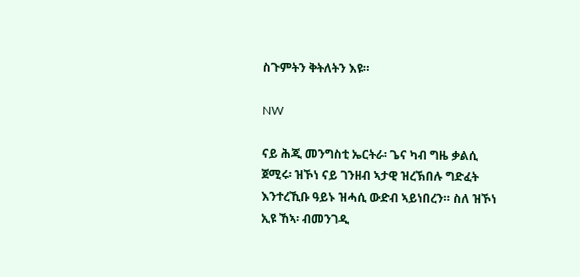ስጉምትን ቅትለትን እዩ።

NW

ናይ ሕጂ መንግስቲ ኤርትራ፡ ጌና ካብ ግዜ ቃልሲ ጀሚሩ፡ ዝኾነ ናይ ገንዘብ ኣታዊ ዝረኽበሉ ግድፈት እንተረኺቡ ዓይኑ ዝሓሲ ውድብ ኣይነበረን። ስለ ዝኾነ ኢዩ ኸኣ፡ ብመንገዲ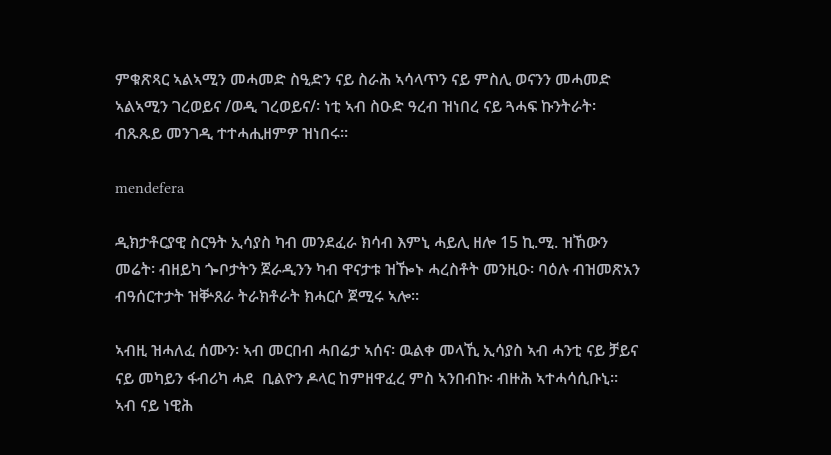ምቁጽጻር ኣልኣሚን መሓመድ ስዒድን ናይ ስራሕ ኣሳላጥን ናይ ምስሊ ወናንን መሓመድ ኣልኣሚን ገረወይና /ወዲ ገረወይና/፡ ነቲ ኣብ ስዑድ ዓረብ ዝነበረ ናይ ጓሓፍ ኩንትራት፡ ብጹጹይ መንገዲ ተተሓሒዘምዎ ዝነበሩ።

mendefera

ዲክታቶርያዊ ስርዓት ኢሳያስ ካብ መንደፈራ ክሳብ እምኒ ሓይሊ ዘሎ 15 ኪ.ሚ. ዝኸውን መሬት፡ ብዘይካ ጐቦታትን ጀራዲንን ካብ ዋናታቱ ዝዀኑ ሓረስቶት መንዚዑ፡ ባዕሉ ብዝመጽአን ብዓሰርተታት ዝቝጸራ ትራክቶራት ክሓርሶ ጀሚሩ ኣሎ።

ኣብዚ ዝሓለፈ ሰሙን፡ ኣብ መርበብ ሓበሬታ ኣሰና፡ ዉልቀ መላኺ ኢሳያስ ኣብ ሓንቲ ናይ ቻይና ናይ መካይን ፋብሪካ ሓደ  ቢልዮን ዶላር ከምዘዋፈረ ምስ ኣንበብኩ፡ ብዙሕ ኣተሓሳሲቡኒ፡፡ ኣብ ናይ ነዊሕ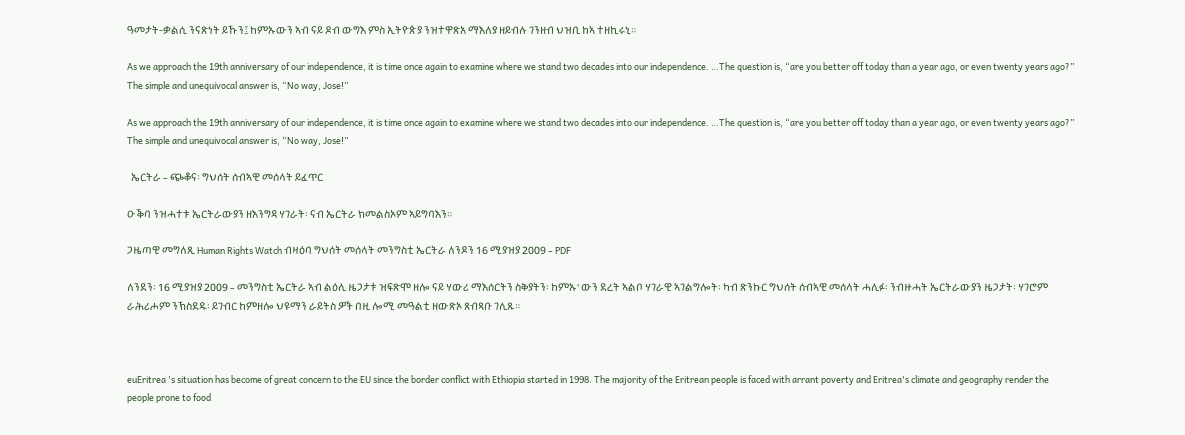ዓመታት-ቃልሲ ንናጽነት ይኹን፤ ከምኡውን ኣብ ናይ ዶብ ውግእ ምስ ኢትዮጵያ ንዝተዋጽአ ማእለያ ዘይብሉ ገንዘብ ህዝቢ ከኣ ተዘኪሩኒ።

As we approach the 19th anniversary of our independence, it is time once again to examine where we stand two decades into our independence. …The question is, “are you better off today than a year ago, or even twenty years ago?”   The simple and unequivocal answer is, “No way, Jose!”

As we approach the 19th anniversary of our independence, it is time once again to examine where we stand two decades into our independence. …The question is, “are you better off today than a year ago, or even twenty years ago?”   The simple and unequivocal answer is, “No way, Jose!”

  ኤርትራ – ጭቆና፡ ግህሰት ሰብኣዊ መሰላት ይፈጥር

ዑቕባ ንዝሓተቱ ኤርትራውያን ዘእንግዳ ሃገራት፡ ናብ ኤርትራ ክመልስኦም ኣይግባእን።

ጋዜጣዊ መግለጺ Human Rights Watch ብዛዕባ ግህሰት መሰላት መንግስቲ ኤርትራ ለንዶን 16 ሚያዝያ 2009 – PDF

ለንደን፡ 16 ሚያዝያ 2009 – መንግስቲ ኤርትራ ኣብ ልዕሊ ዜጋታቱ ዝፍጽሞ ዘሎ ናይ ሃውሪ ማእሰርትን ስቅያትን፡ ከምኡ' ውን ደረት ኣልቦ ሃገራዊ ኣገልግሎት፡ ካብ ጽንኩር ግህሰት ሰብኣዊ መሰላት ሓሊፉ፡ ንብዙሓት ኤርትራውያን ዜጋታት፡ ሃገሮም ራሕሪሖም ንኽስደዱ፡ ይገብር ከምዘሎ ህዩማን ራይትስ ዎች በዚ ሎሚ መዓልቲ ዘውጽኦ ጸብጻቡ ገሊጹ።



euEritrea 's situation has become of great concern to the EU since the border conflict with Ethiopia started in 1998. The majority of the Eritrean people is faced with arrant poverty and Eritrea's climate and geography render the people prone to food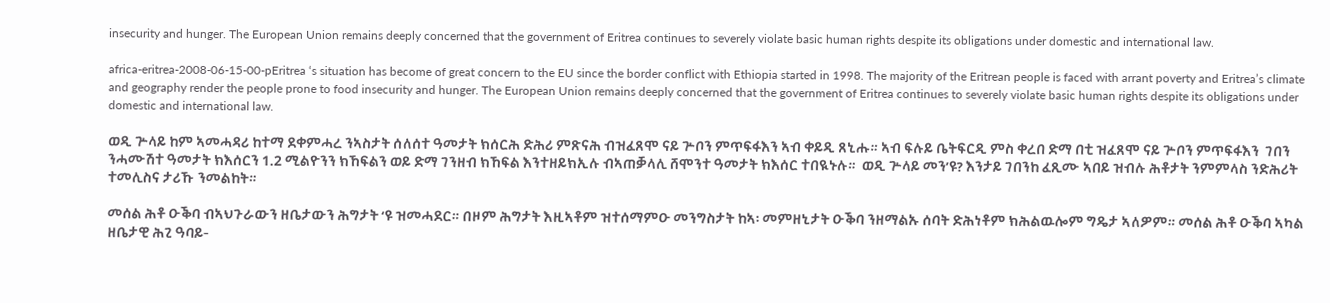insecurity and hunger. The European Union remains deeply concerned that the government of Eritrea continues to severely violate basic human rights despite its obligations under domestic and international law.

africa-eritrea-2008-06-15-00-pEritrea ‘s situation has become of great concern to the EU since the border conflict with Ethiopia started in 1998. The majority of the Eritrean people is faced with arrant poverty and Eritrea’s climate and geography render the people prone to food insecurity and hunger. The European Union remains deeply concerned that the government of Eritrea continues to severely violate basic human rights despite its obligations under domestic and international law.

ወዲ ጕላይ ከም ኣመሓዳሪ ከተማ ደቀምሓረ ንኣስታት ሰለሰተ ዓመታት ክሰርሕ ድሕሪ ምጽናሕ ብዝፈጸሞ ናይ ጕቦን ምጥፍፋእን ኣብ ቀይዲ ጸኒሑ። ኣብ ፍሉይ ቤትፍርዲ ምስ ቀረበ ድማ በቲ ዝፈጸሞ ናይ ጕቦን ምጥፍፋእን  ገበን ንሓሙሽተ ዓመታት ክእሰርን 1.2 ሚልዮንን ክኸፍልን ወይ ድማ ገንዘብ ክኸፍል እንተዘይክኢሉ ብኣጠቓላሊ ሸሞንተ ዓመታት ክእሰር ተበዪኑሉ።  ወዲ ጕላይ መን’ዩ? እንታይ ገበንከ ፈጺሙ ኣበይ ዝብሉ ሕቶታት ንምምላስ ንድሕሪት ተመሊስና ታሪኹ ንመልከት።

መሰል ሕቶ ዑቕባ ብኣህጉራውን ዘቤታውን ሕግታት ‘ዩ ዝመሓደር። በዞም ሕግታት እዚኣቶም ዝተሰማምዑ መንግስታት ከኣ፡ መምዘኒታት ዑቕባ ንዘማልኡ ሰባት ድሕነቶም ክሕልዉሎም ግዴታ ኣለዎም። መሰል ሕቶ ዑቕባ ኣካል ዘቤታዊ ሕጊ ዓባይ-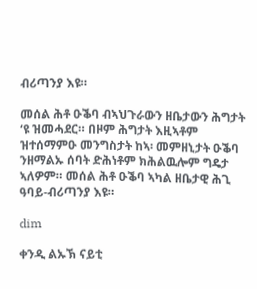ብሪጣንያ እዩ።

መሰል ሕቶ ዑቕባ ብኣህጉራውን ዘቤታውን ሕግታት ‘ዩ ዝመሓደር። በዞም ሕግታት እዚኣቶም ዝተሰማምዑ መንግስታት ከኣ፡ መምዘኒታት ዑቕባ ንዘማልኡ ሰባት ድሕነቶም ክሕልዉሎም ግዴታ ኣለዎም። መሰል ሕቶ ዑቕባ ኣካል ዘቤታዊ ሕጊ ዓባይ-ብሪጣንያ እዩ።

dim

ቀንዲ ልኡኽ ናይቲ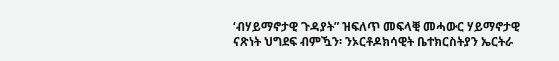‘ብሃይማኖታዊ ጉዳያት” ዝፍለጥ መፍላቒ መሓውር ሃይማኖታዊ ናጽነት ህግደፍ ብምዃን፡ ንኦርቶዶክሳዊት ቤተክርስትያን ኤርትራ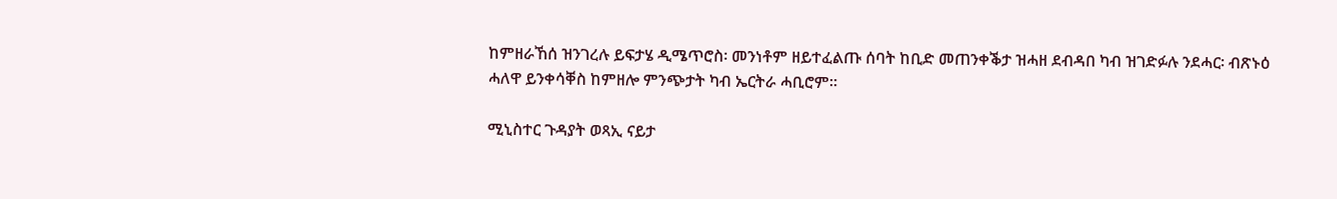ከምዘራኸሰ ዝንገረሉ ይፍታሄ ዲሜጥሮስ፡ መንነቶም ዘይተፈልጡ ሰባት ከቢድ መጠንቀቕታ ዝሓዘ ደብዳበ ካብ ዝገድፉሉ ንደሓር፡ ብጽኑዕ ሓለዋ ይንቀሳቐስ ከምዘሎ ምንጭታት ካብ ኤርትራ ሓቢሮም።

ሚኒስተር ጉዳያት ወጻኢ ናይታ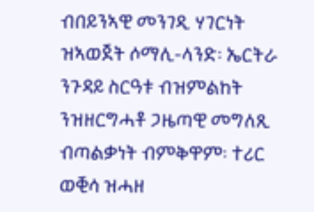ብበይንኣዊ መንገዲ ሃገርነት ዝኣወጀት ሶማሊ-ላንድ፡ ኤርትራ ንጉዳይ ስርዓቱ ብዝምልከት ንዝዘርግሓቶ ጋዜጣዊ መግለጺ ብጣልቃነት ብምቅዋም፡ ተሪር ወቒሳ ዝሓዘ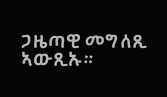ጋዜጣዊ መግለጺ ኣውጺኡ።